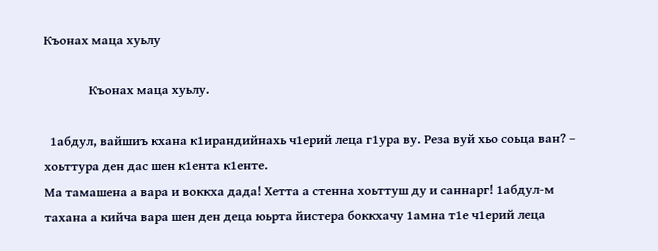Къонах маца хуьлу

               Къонах маца хуьлу.

  1абдул, вайшиъ кхана к1ирандийнахь ч1ерий леца г1ура ву. Реза вуй хьо соьца ван? – хоьттура ден дас шен к1ента к1енте.
Ма тамашена а вара и воккха дада! Хетта а стенна хоьттуш ду и саннарг! 1абдул-м тахана а кийча вара шен ден деца юьрта йистера боккхачу 1амна т1е ч1ерий леца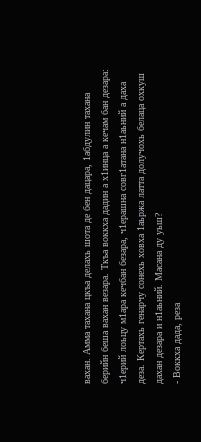вахан. Амма тахана цкъа делахь шота де бен дацара, 1абдулин тахана берийн беша вахан везара. Ткъа воккха дадин а х1инца а кечам бан дезара: ч1ерий лоьцу м1ара кечбан безара, ч1ерашна совг1атана н1аьний а даха деза. Кертахь генарчу сонехь ховха 1аьржа латта долучохь белаца охкуш дахан дезара и н1аьний. Масана ду уьш?
- Воккха дада, реза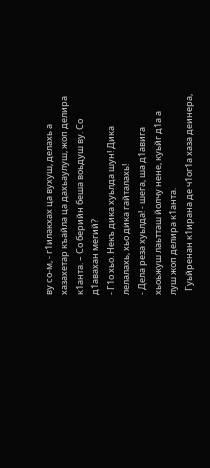ву со-м, - г1илакхах ца вухуш, делахь а хазахетар къайла ца дахьаулуш, жоп делира к1анта. – Со берийн беша воьдуш ву. Со д1авахан мегий?
- Г1о хьо. Некъ дика хуьлда шун! Дика лелалахь, хьо дика гайталахь!
- Дела реза хуьлда! - шега, ша д1авига хьоьжуш лаьтташ йолчу нене, куьйг д1а а луш жоп делира к1анта.
  Гуьйренан к1ирана де ч1ог1а хаза деинера,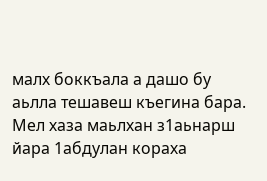малх боккъала а дашо бу аьлла тешавеш къегина бара. Мел хаза маьлхан з1аьнарш йара 1абдулан кораха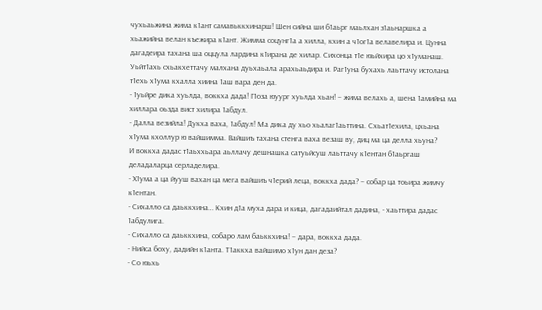чухьаьжина жима к1ант самавьккхинарш! Шен сийна ши б1аьрг маьлхан з1аьнаршка а хьажийна велан къежира к1ант. Жимма соцунг1а а хилла, кхин а ч1ог1а велавелира и. Цунна дагадеира тахана ша оццула лардина к1ирана де хилар. Сихонца т1е юьйхира цо х1уманаш. Уьйт1ахь схьакхеттачу малхана дуьхаьала арахьаьдира и. Раг1уна бухахь лаьттачу истолана т1ехь х1ума кхалла хиина 1аш вара ден да.
- 1уьйре дика хуьлда, воккха дада! Г1оза юуург хуьлда хьан! – жима велахь а, шена 1амийна ма хиллара оьзда вист хилира 1абдул.
- Далла везийла! Дукха ваха, 1абдул! Ма дика ду хьо хьалаг1аьттина. Схьат1ехила, цхьана х1ума кхоллур ю вайшимма. Вайшиъ тахана стенга ваха везаш ву, диц ма ца делла хьуна?
И воккха дадас т1аьххьара аьллачу дешнашка сатуьйсуш лаьттачу к1ентан б1аьргаш деладаларца серладелира.
- Х1ума а ца йууш вахан ца мега вайшиъ ч1ерий леца, воккха дада? – собар ца тоьира жимчу к1ентан.
- Сихалло са даьккхина… Кхин д1а муха дара и кица, дагадаийтал дадина, - хаьттира дадас 1абдулига.
- Сихалло са даьккхина, собаро лам баьккхина! – дара, воккха дада.
- Нийса боху, дадийн к1анта. Т1аккха вайшимо х1ун дан деза?
- Со юьхь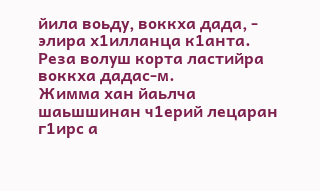йила воьду, воккха дада, - элира х1илланца к1анта.
Реза волуш корта ластийра воккха дадас-м.
Жимма хан йаьлча шаьшшинан ч1ерий лецаран г1ирс а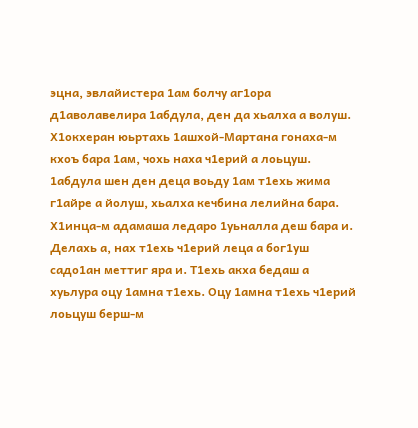эцна, эвлайистера 1ам болчу аг1ора д1аволавелира 1абдула, ден да хьалха а волуш.
Х1окхеран юьртахь 1ашхой-Мартана гонаха-м кхоъ бара 1ам, чохь наха ч1ерий а лоьцуш. 1абдула шен ден деца воьду 1ам т1ехь жима г1айре а йолуш, хьалха кечбина лелийна бара. Х1инца-м адамаша ледаро 1уьналла деш бара и. Делахь а, нах т1ехь ч1ерий леца а бог1уш садо1ан меттиг яра и. Т1ехь акха бедаш а хуьлура оцу 1амна т1ехь. Оцу 1амна т1ехь ч1ерий лоьцуш берш-м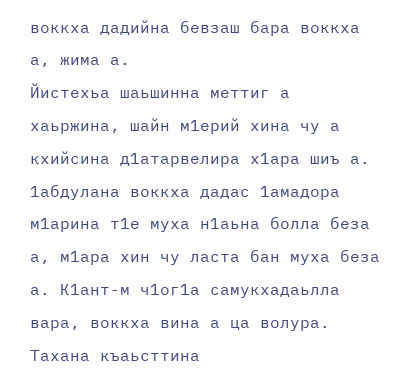воккха дадийна бевзаш бара воккха а, жима а.
Йистехьа шаьшинна меттиг а хаьржина, шайн м1ерий хина чу а кхийсина д1атарвелира х1ара шиъ а. 1абдулана воккха дадас 1амадора м1арина т1е муха н1аьна болла беза а, м1ара хин чу ласта бан муха беза а. К1ант-м ч1ог1а самукхадаьлла вара, воккха вина а ца волура. Тахана къаьсттина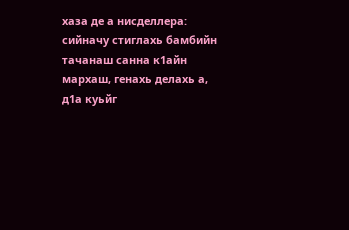хаза де а нисделлера: сийначу стиглахь бамбийн тачанаш санна к1айн мархаш, генахь делахь а, д1а куьйг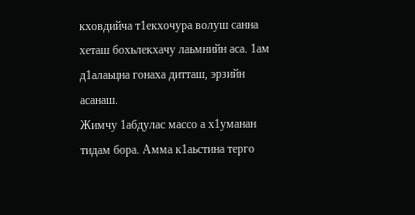кховдийча т1екхочура волуш санна хеташ бохьлекхачу лаьмнийн аса. 1ам д1алаьцна гонаха дитташ, эрзийн асанаш.
Жимчу 1абдулас массо а х1уманан тидам бора. Амма к1аьстина терго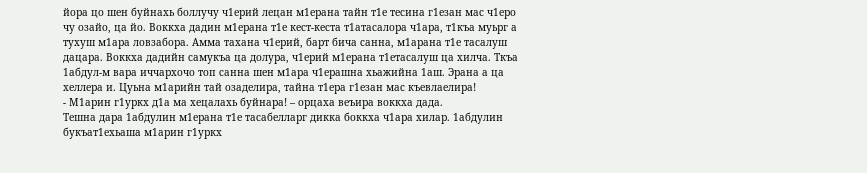йора цо шен буйнахь боллучу ч1ерий лецан м1ерана тайн т1е тесина г1езан мас ч1еро чу озайо, ца йо. Воккха дадин м1ерана т1е кест-кеста т1атасалора ч1ара, т1къа муьрг а тухуш м1ара ловзабора. Амма тахана ч1ерий, барт бича санна, м1арана т1е тасалуш дацара. Воккха дадийн самукъа ца долура, ч1ерий м1ерана т1етасалуш ца хилча. Ткъа 1абдул-м вара иччархочо топ санна шен м1ара ч1ерашна хьажийна 1аш. Эрана а ца хеллера и. Цуьна м1арийн тай озаделира, тайна т1ера г1езан мас къевлаелира!
- М1арин г1уркх д1а ма хецалахь буйнара! – орцаха веъира воккха дада.
Тешна дара 1абдулин м1ерана т1е тасабелларг дикка боккха ч1ара хилар. 1абдулин букъат1ехьаша м1арин г1уркх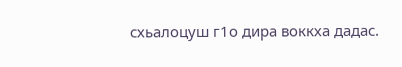схьалоцуш г1о дира воккха дадас.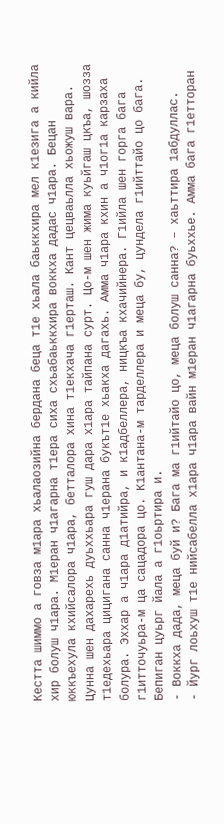Кестта шиммо а говза м1ара хьалаозийна бердана беца т1е хьала баьккхира мел к1езига а кийла хир болуш ч1ара. М1еран ч1агарна т1ера сиха схьабаьккхира воккха дадас ч1ара. Бецан юккъехула кхийсалора ч1ара, бетталора хина т1екхача г1ерташ. Кант цецваьлла хьожуш вара. Цунна шен дахарехь дуьххьара гуш дара х1ара тайпана сурт. Цо-м шен жима куьйгаш цкъа, шозза т1едехьара цицигана санна ч1ерана букът1е хьакха дагахь. Амма ч1ара кхин а ч1ог1а карзаха болура. Эххар а ч1ара д1атийра, и к1адбеллера, ницкъа кхачийнера. Г1ийла шен горга бага г1итточуьра-м ца сацадора цо. К1антана-м тарделлера и меца бу, цундела г1ийттайо цо бага. Бепиган цуьрг йала а г1оьртира и.
- Воккха дада, меца буй и? Бага ма г1ийтайо цо, меца болуш санна? – хаьттира 1абдуллас.
- Йург лоьхуш т1е нийсабелла х1ара ч1ара вайн м1еран ч1агарна буьххье. Амма бага г1етторан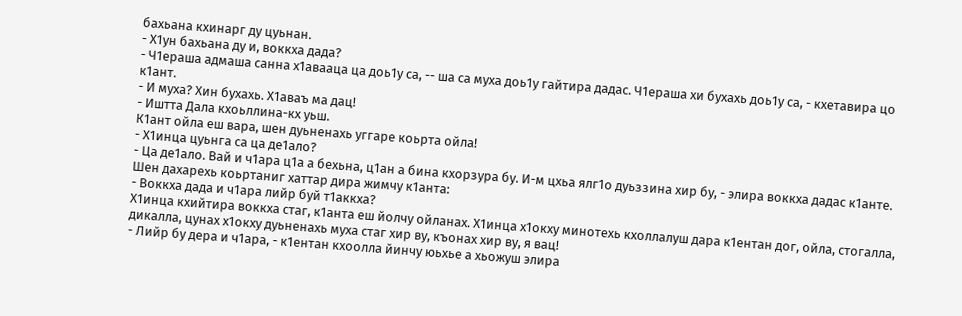бахьана кхинарг ду цуьнан.
- Х1ун бахьана ду и, воккха дада?
- Ч1ераша адмаша санна х1авааца ца доь1у са, -- ша са муха доь1у гайтира дадас. Ч1ераша хи бухахь доь1у са, - кхетавира цо к1ант.
- И муха? Хин бухахь. Х1аваъ ма дац!
- Иштта Дала кхоьллина-кх уьш.
К1ант ойла еш вара, шен дуьненахь уггаре коьрта ойла!
- Х1инца цуьнга са ца де1ало?
- Ца де1ало. Вай и ч1ара ц1а а бехьна, ц1ан а бина кхорзура бу. И-м цхьа ялг1о дуьззина хир бу, - элира воккха дадас к1анте.
Шен дахарехь коьртаниг хаттар дира жимчу к1анта:
- Воккха дада и ч1ара лийр буй т1аккха?
Х1инца кхийтира воккха стаг, к1анта еш йолчу ойланах. Х1инца х1окху минотехь кхоллалуш дара к1ентан дог, ойла, стогалла, дикалла, цунах х1окху дуьненахь муха стаг хир ву, къонах хир ву, я вац!
- Лийр бу дера и ч1ара, - к1ентан кхоолла йинчу юьхье а хьожуш элира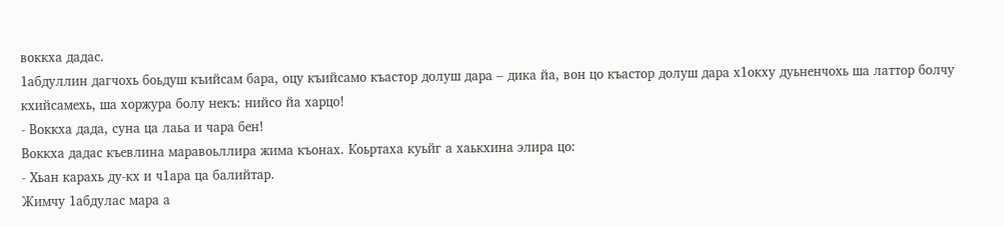воккха дадас.
1абдуллин дагчохь боьдуш къийсам бара, оцу къийсамо къастор долуш дара – дика йа, вон цо къастор долуш дара х1окху дуьненчохь ша латтор болчу кхийсамехь, ша хоржура болу некъ: нийсо йа харцо!
- Воккха дада, суна ца лаьа и чара бен!
Воккха дадас къевлина маравоьллира жима къонах. Коьртаха куьйг а хаькхина элира цо:
- Хьан карахь ду-кх и ч1ара ца балийтар.
Жимчу 1абдулас мара а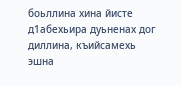боьллина хина йисте д1абехьира дуьненах дог диллина, къийсамехь эшна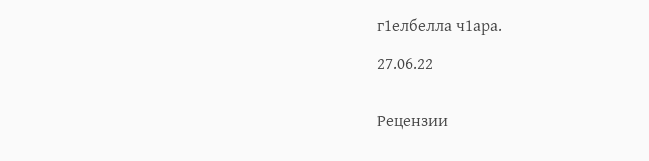г1елбелла ч1ара.

27.06.22


Рецензии